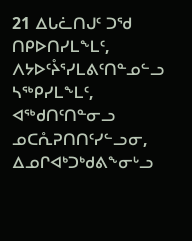21 ᐃᒐᓛᑎᒍᑦ ᑐᖁ ᑎᑭᐅᑎᓯᒪᖕᒪᑦ, ᐱᔭᐅᑦᔧᕐᓯᒪᕕᑦᑎᓐᓄᓪᓗ ᓴᖅᑭᓯᒪᖕᒪᑦ, ᐊᖅᑯᑎᑦᑎᓐᓂᓗ ᓄᑕᕅᕈᑎᑎᑦᓯᓪᓗᓂ, ᐃᓄᒋᐊᒃᑐᒃᑯᕕᖕᓂᒡᓗ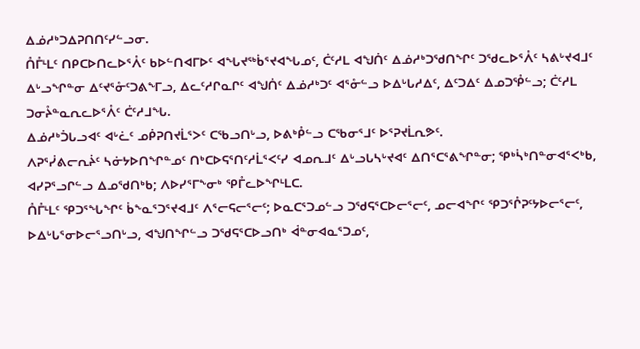ᐃᓅᓱᒃᑐᐃᕈᑎᑎᑦᓯᓪᓗᓂ.
ᑍᒤᒻᒪᑦ ᑎᑭᑕᐅᑎᓚᐅᕐᐰᑦ ᑲᐅᓪᑎᐊᒥᐅᑦ ᐊᖓᔪᖅᑳᕐᔪᐊᖓᓄᑦ, ᑖᑦᓱᒪ ᐊᖑᑏᑦ ᐃᓅᓱᒃᑐᖁᑎᖏᑦ ᑐᖁᓚᐅᕐᐰᑦ ᓴᕕᒡᔪᐊᒧᑦ ᐃᒡᓗᖏᓐᓂ ᐃᑦᔪᕐᓁᑦᑐᕕᖕᒥᓗ, ᐃᓚᑦᓱᒋᓇᒋᑦ ᐊᖑᑏᑦ ᐃᓅᓱᒃᑐᑦ ᐊᕐᓁᓪᓗ ᐅᐃᒡᒐᓱᐃᑦ, ᐃᑦᑐᐃᑦ ᐃᓄᑐᕾᓪᓗ; ᑖᑦᓱᒪ ᑐᓂᔧᓐᓇᕆᓚᐅᕐᐰᑦ ᑖᑦᓱᒧᖓ.
ᐃᓅᓱᒃᑑᒐᓗᐊᑦ ᐊᒡᓛᑦ ᓄᑮᕈᑎᔪᒫᕐᐳᑦ ᑕᖃᓗᑎᒡᓗ, ᐅᕕᒃᑬᓪᓗ ᑕᖃᓂᕐᒧᑦ ᐅᕐᕈᔪᒫᕆᕗᑦ.
ᐱᕈᕐᓰᕕᓕᕆᔩᑦ ᓴᓃᔭᐅᑎᖏᓐᓄᑦ ᑎᒃᑕᐅᕋᕐᑎᑦᓱᒫᕐᐸᑦᓯ ᐊᓄᕆᒧᑦ ᐃᒡᓗᒐᓴᒡᔪᐊᑦ ᐃᑎᕐᑕᕐᕕᖏᓐᓂ; ᕿᒃᓵᒃᑎᓐᓂᐊᕐᐸᒃᑲ, ᐊᓯᕈᕐᓗᒋᓪᓗ ᐃᓄᖁᑎᒃᑲ; ᐱᐅᓯᕐᒥᖕᓂᒃ ᕿᒤᓚᐅᖏᒻᒪᑕ.
ᑍᒤᒻᒪᑦ ᕿᑐᕐᖓᖏᑦ ᑳᖕᓇᕐᑐᕐᔪᐊᒧᑦ ᐱᕐᓕᕋᓕᕐᓕᑦ; ᐅᓇᑕᕐᑐᓄᓪᓗ ᑐᖁᕋᕐᑕᐅᓕᕐᓕᑦ, ᓄᓕᐊᖏᑦ ᕿᑐᕐᒊᕈᑦᔭᐅᓕᕐᓕᑦ, ᐅᐃᒡᒐᕐᓂᐅᓕᕐᓗᑎᒡᓗ, ᐊᖑᑎᖏᓪᓗ ᑐᖁᕋᕐᑕᐅᓗᑎᒃ ᐋᓐᓂᐊᓇᕐᑐᓄᑦ,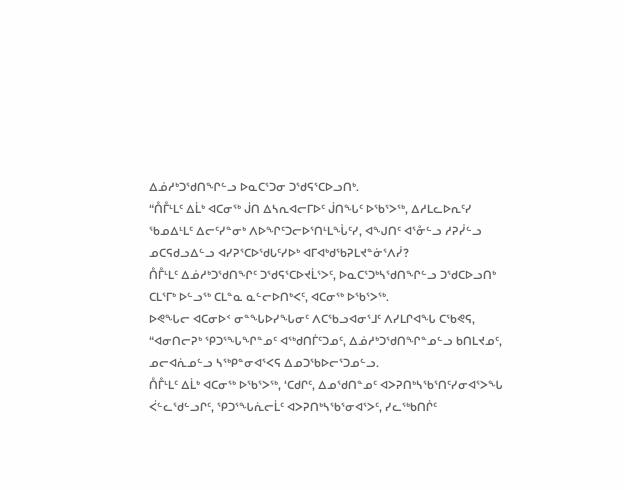ᐃᓅᓱᒃᑐᖁᑎᖏᓪᓗ ᐅᓇᑕᕐᑐᓂ ᑐᖁᕋᕐᑕᐅᓗᑎᒃ.
“ᑍᒤᒻᒪᑦ ᐃᒫᒃ ᐊᑕᓂᖅ ᒎᑎ ᐃᓴᕆᐊᓕᒥᐅᑦ ᒎᑎᖓᑦ ᐅᖃᕐᐳᖅ, ᐃᓱᒪᓚᐅᕆᑦᓯ ᖃᓄᐃᒻᒪᑦ ᐃᓕᑦᓯᓐᓂᒃ ᐱᐅᖏᑦᑐᓕᐅᕐᑎᒻᒪᖔᑦᓯ, ᐊᖑᑎᑦ ᐊᕐᓁᓪᓗ ᓱᕈᓰᓪᓗ ᓄᑕᕋᑯᓗᐃᓪᓗ ᐊᓯᕈᕐᑕᐅᖁᒐᑦᓯᐅᒃ ᐊᒥᐊᒃᑯᖃᕈᒪᔪᓐᓃᕐᐱᓰ?
ᑍᒤᒻᒪᑦ ᐃᓅᓱᒃᑐᖁᑎᖏᑦ ᑐᖁᕋᕐᑕᐅᔪᒫᕐᐳᑦ, ᐅᓇᑕᕐᑐᒃᓴᖁᑎᖏᓪᓗ ᑐᖁᑕᐅᓗᑎᒃ ᑕᒪᕐᒥᒃ ᐅᓪᓗᖅ ᑕᒪᓐᓇ ᓇᓪᓕᐅᑎᒃᐸᑦ, ᐊᑕᓂᖅ ᐅᖃᕐᐳᖅ.
ᐅᕙᖓᓕ ᐊᑕᓂᐅᑉ ᓂᓐᖓᐅᓯᖓᓂᑦ ᐱᑕᖃᓗᐊᓂᕐᒧᑦ ᐱᓯᒪᒋᐊᖓ ᑕᖃᕙᕋ, “ᐊᓂᑎᓕᕈᒃ ᕿᑐᕐᖓᖏᓐᓄᑦ ᐊᖅᑯᑎᒦᑦᑐᓄᑦ, ᐃᓅᓱᒃᑐᖁᑎᖏᓐᓄᓪᓗ ᑲᑎᒪᔪᓄᑦ, ᓄᓕᐊᕇᓄᓪᓗ ᓴᖅᑭᓐᓂᐊᕐᐸᕋ ᐃᓄᑐᖃᐅᓕᕐᑐᓄᓪᓗ.
ᑍᒤᒻᒪᑦ ᐃᒫᒃ ᐊᑕᓂᖅ ᐅᖃᕐᐳᖅ, ‘ᑕᑯᒋᑦ, ᐃᓄᖁᑎᓐᓄᑦ ᐊᐳᕈᑎᒃᓴᖃᕐᑎᑦᓯᓂᐊᕐᐳᖓ ᐹᓪᓚᖁᓪᓗᒋᑦ, ᕿᑐᕐᖓᕇᓕᒫᑦ ᐊᐳᕈᑎᒃᓴᖃᕐᓂᐊᕐᐳᑦ, ᓯᓚᖅᑲᑎᒌᑦ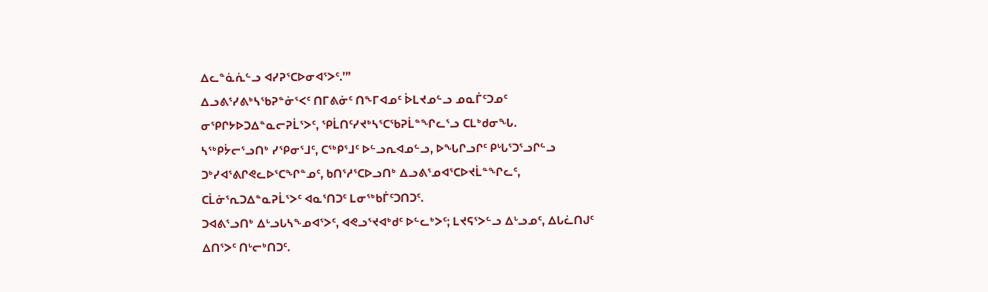ᐃᓚᓐᓈᕇᓪᓗ ᐊᓯᕈᕐᑕᐅᓂᐊᕐᐳᑦ.’”
ᐃᓗᕕᕐᓯᕕᒃᓴᖃᕈᓐᓃᕐᐸᑦ ᑎᒥᕕᓃᑦ ᑎᖕᒥᐊᓄᑦ ᐆᒪᔪᓄᓪᓗ ᓄᓇᒦᑦᑐᓄᑦ ᓂᕿᒋᔭᐅᑐᐃᓐᓇᓕᕈᒫᕐᐳᑦ, ᕿᒫᑎᑦᓯᔪᒃᓴᕐᑕᖃᕈᒫᓐᖏᓚᕐᓗ ᑕᒪᒃᑯᓂᖓ.
ᓴᖅᑭᔮᓕᕐᓗᑎᒃ ᓯᕿᓂᕐᒧᑦ, ᑕᖅᑭᕐᒧᑦ ᐅᓪᓗᕆᐊᓄᓪᓗ, ᐅᖓᒋᓗᒋᑦ ᑭᒡᒐᕐᑐᕐᓗᒋᓪᓗ ᑐᒃᓯᐊᕐᕕᒋᕙᓚᐅᕐᑕᖏᓐᓄᑦ, ᑲᑎᕐᓱᕐᑕᐅᓗᑎᒃ ᐃᓗᕕᕐᓄᐊᕐᑕᐅᔪᒫᓐᖏᓚᑦ, ᑕᒫᓃᕐᕆᑐᐃᓐᓇᕈᒫᕐᐳᑦ ᐊᓇᕐᑎᑐᑦ ᒪᓂᖅᑲᒦᑦᑐᑎᑐᑦ.
ᑐᐊᕕᕐᓗᑎᒃ ᐃᒡᓗᒐᓴᖕᓄᐊᕐᐳᑦ, ᐊᕙᓗᕐᔪᐊᒃᑯᑦ ᐅᓪᓚᒃᐳᑦ; ᒪᔪᕋᕐᐳᓪᓗ ᐃᒡᓗᓄᑦ, ᐃᒐᓛᑎᒍᑦ ᐃᑎᕐᐳᑦ ᑎᒡᓕᒃᑎᑐᑦ.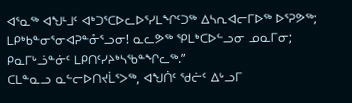ᐊᕐᓇᖅ ᐊᖑᒻᒧᑦ ᐊᒃᑐᕐᑕᐅᓚᐅᕐᓯᒪᖏᑦᑐᖅ ᐃᓴᕆᐊᓕᒥᐅᖅ ᐅᕐᕈᕗᖅ; ᒪᑭᒃᑲᓐᓂᕐᓂᐊᕈᓐᓁᕐᓗᓂ! ᓇᓚᕗᖅ ᕿᒪᒃᑕᐅᓪᓗᓂ ᓄᓇᒥᓂ; ᑭᓇᒥᒡᓘᓐᓃᑦ ᒪᑭᑎᑦᓯᔨᒃᓴᖃᓐᖏᓚᖅ.”
ᑕᒪᓐᓇᓗ ᓇᓪᓕᐅᑎᔪᒫᕐᐳᖅ, ᐊᖑᑏᑦ ᖁᓖᑦ ᐃᒡᓗᒥ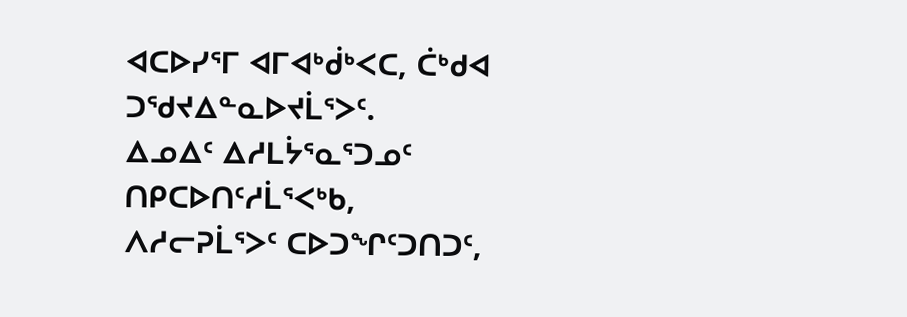ᐊᑕᐅᓯᕐᒥ ᐊᒥᐊᒃᑰᒃᐸᑕ, ᑖᒃᑯᐊ ᑐᖁᔪᐃᓐᓇᐅᔪᒫᕐᐳᑦ.
ᐃᓄᐃᑦ ᐃᓱᒪᔮᕐᓇᕐᑐᓄᑦ ᑎᑭᑕᐅᑎᑦᓱᒫᕐᐸᒃᑲ, ᐱᓱᓕᕈᒫᕐᐳᑦ ᑕᐅᑐᖏᑦᑐᑎᑐᑦ,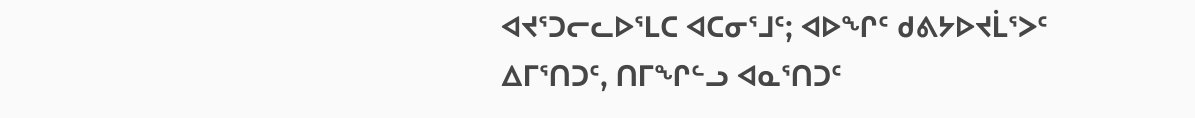ᐊᔪᕐᑐᓕᓚᐅᕐᒪᑕ ᐊᑕᓂᕐᒧᑦ; ᐊᐅᖏᑦ ᑯᕕᔭᐅᔪᒫᕐᐳᑦ ᐃᒥᕐᑎᑐᑦ, ᑎᒥᖏᓪᓗ ᐊᓇᕐᑎᑐᑦ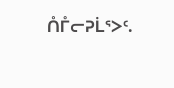ᑍᒤᓕᕈᒫᕐᐳᑦ.